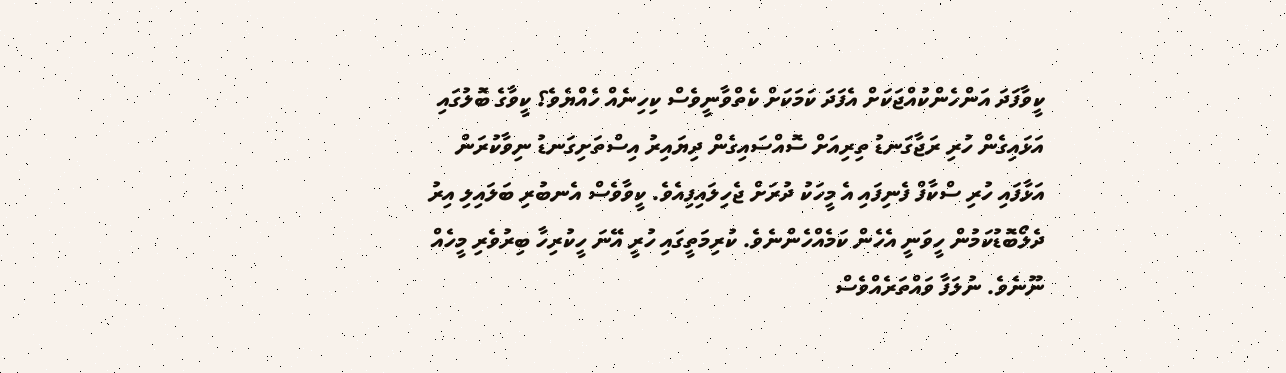ކީވާފަދަ އަންހެންކުއްޖަކަށް އެފަދަ ކަމަކަށް ކެތްވާނީވެސް ކިހިނެއް ހެއްޔެވެ؟ ކީވާގެ ބޮލުގައި އަޅައިގެން ހުރި ރަޖާގަނޑު ތިރިއަށް ސޮއްސައިގެން ދިޔައިރު އިސްތަށިގަނޑު ނިވާކުރަން އަޅާފައި ހުރި ސްކާފް ފެނިފައި އެ މީހަކު ދުރަށް ޖެހިލައިފިއެވެ. ކީވާވެސް އެނބުރި ބަލައިލި އިރު ދެލޯބޮޑުކަމުން ހީވަނީ އެހެން ކަމެއްހެންނެވެ. ކުރިމަތީގައި ހުރީ އޭނަ ހީކުރިހާ ބިރުވެރި މީހެއް ނޫނެވެ. ނުލަފާ ވައްތަރެއްވެސް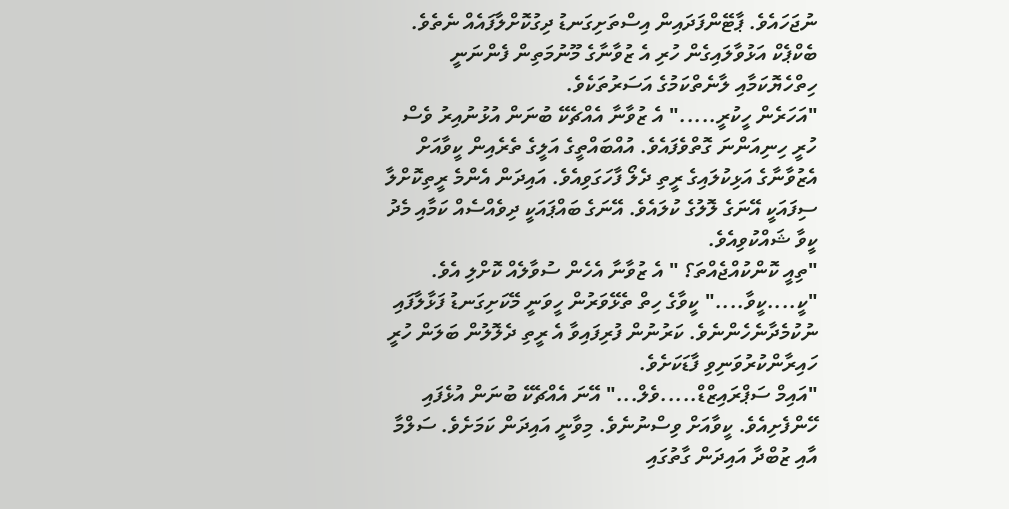ނުޖަހައެވެ. ޕާޓޭންފަދައިން އިސްތަށިގަނޑު ދިގުކޮށްލާފައެއް ނެތެވެ. ބެކްޕެކް އަޅުވާލައިގެން ހުރި އެ ޒުވާނާގެ މޫނުމަތިން ފެންނަނީ ހިތްހެޔޮކަމާއި ލާނެތްކަމުގެ އަސަރުތަކެވެ.
"އަހަރެން ހީކުރީ....." އެ ޒުވާނާ އެއްޗެކޭ ބުނަން އުޅުނުއިރު ވެސް ހުރީ ހިނިއަންނަ ގޮތްވެފައެވެ. އުއްބައްތީގެ އަލީގެ ތެރެއިން ކީވާއަށް އެޒުވާނާގެ އަޅިކުލައިގެ ރީތި ދެލޯ ފާހަގަވިއެވެ. އައިދަން އެންމެ ރީތިކޮށްލާ ސިފައަކީ އޭނަގެ ލޮލުގެ ކުލައެވެ. އޭނަގެ ބައްޕައަކީ ދިވެއްސެއް ކަމާއި މެދު ކީވާ ޝައްކުވިއެވެ.
"ތިއީ ކޮންކުއްޖެއްތަ؟ " އެ ޒުވާނާ އެހެން ސުވާލެއް ކޮށްލި އެވެ.
"ކީ....ކީވާ...." ކީވާގެ ހިތް ތެޅޭވަރުން ހީވަނީ މޭކަށިގަނޑު ފަޅާލާފައި ނުކުމެދާނެހެންނެވެ. ކަރުނުން ފުރިފައިވާ އެ ރީތި ދެލޮލުން ބަލަން ހުރީ ހައިރާންކުރުވަނިވި ފާޑަކަށެވެ.
"އައިމް ސަޕްރައިޒްޑް.....ވެލް..." އޭނަ އެއްޗެކޭ ބުނަން އުޅެފައި ހޭންފެށިއެވެ. ކީވާއަށް ވިސްނުނެވެ. މިވާނީ އައިދަން ކަމަށެވެ. ސަލްމާ އާއި ޒުބްދާ އައިދަން ގާތުގައި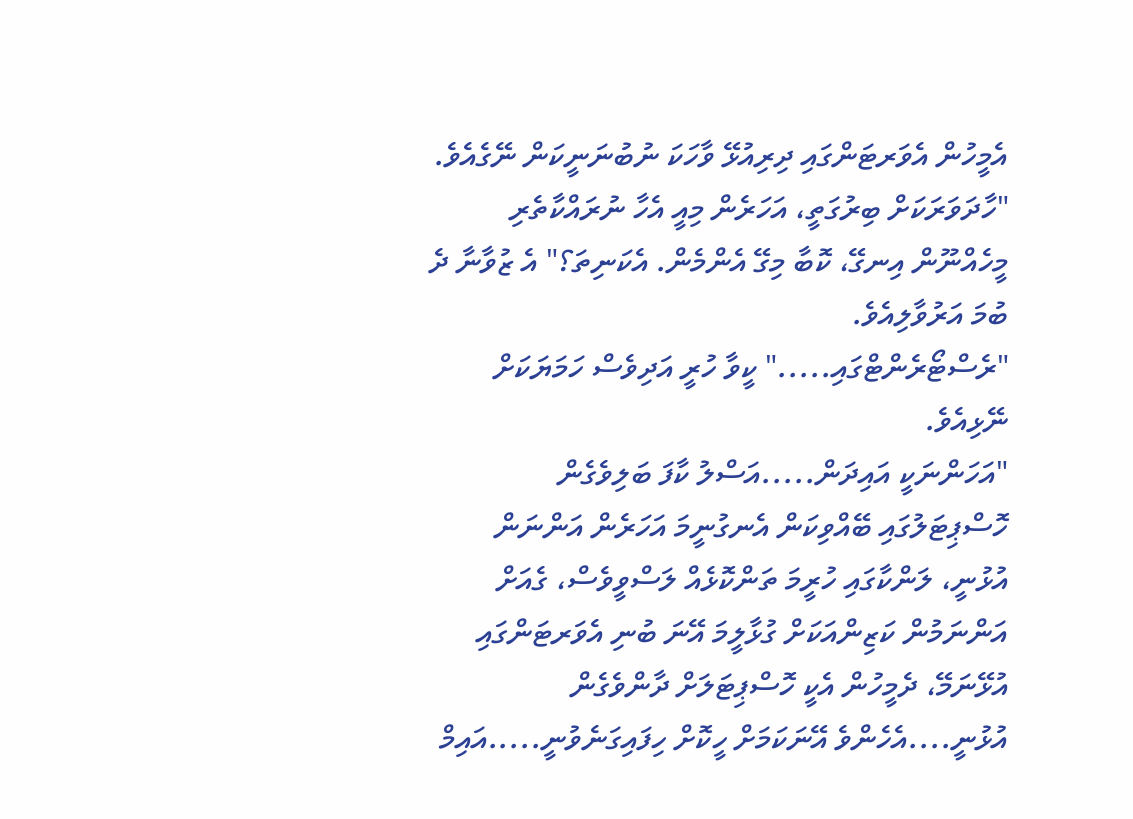އެމީހުން އެވަރޓަންގައި ދިރިއުޅޭ ވާހަކަ ނުބުނަނީކަން ނޭގެއެވެ.
"ހާދަވަރަކަށް ބިރުގަތީ، އަހަރެން މިއީ އެހާ ނުރައްކާތެރި މީހެއްނޫން އިނގޭ، ކޮބާ މިގޭ އެންމެން. އެކަނިތަ؟" އެ ޒުވާނާ ދެ ބުމަ އަރުވާލިއެވެ.
"ރެސްޓޯރެންޓްގައި....." ކީވާ ހުރީ އަދިވެސް ހަމަޔަކަށް ނޭޅިއެވެ.
"އަހަންނަކީ އައިދަން.....އަސްލު ކާފަ ބަލިވެގެން ހޮސްޕިޓަލުގައި ބޭއްވިކަން އެނގުނީމަ އަހަރެން އަންނަން އުޅުނީ، ލަންކާގައި ހުރީމަ ތަންކޮޅެއް ލަސްވީވެސް، ގެއަށް އަންނަމުން ކަޒިންއަކަށް ގުޅާލީމަ އޭނަ ބުނި އެވަރޓަންގައި އުޅޭނަމޭ، ދެމީހުން އެކީ ހޮސްޕިޓަލަށް ދާންވެގެން އުޅުނީ....އެހެންވެ އޭނަކަމަށް ހީކޮށް ހިފައިގަނެވުނީ.....އައިމް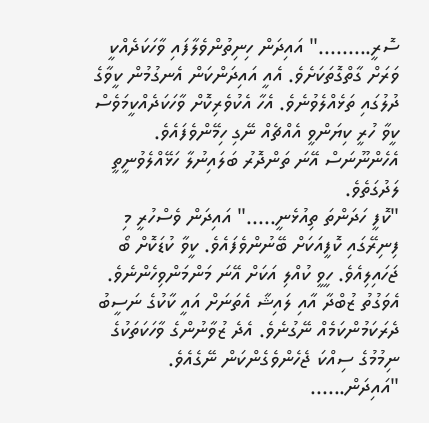ސޮރީ........." އައިދަން ހިނިތުންވެލާފައި ވާހަކަދެއްކީ ވަރަށް ގާތްގޮތަކަށެވެ. އެއީ އައިދަންކަން އެނގުމުން ކީވާގެ ދުލުގައި ތަޅެއްލެވުނެވެ. އެހާ އެކުވެރިކޮށް ވާހަކަދެއްކީމަވެސް ކީވާ ހުރީ ކިޔަންވީ އެއްޗެއް ނޭގި ހިމޭންވެފައެވެ. އެހެންނޫނަސް އޭނަ ތަންދޮރު ބަލައިނުލާ ހަޅޭއްލެވުނީތީ ލަދުގަތެވެ.
"ކޮފީ ހަދަންތަ ތިއުޅެނީ....." އައިދަން ވެސްހުރީ މި ފިނިރޭގައި ކޮފީއަކަށް ބޭނުންވެފައެވެ. ކީވާ ކުޑަކޮށް ބޯ ޖަހައިލިއެވެ. ހީވީ ކުއްލި އަކަށް އޭނަ މަންމަންވިހެންނެވެ.
އެވަގުތު ޒުބްދާ އާއި ލައިޝާ އެތަނަށް އައީ ކާކުގެ ނަސީބު ދެރަކަމުންކަމެއް ނޭގުނެވެ. އެދެ ޒުވާނުންގެ ވާހަކަތަކުގެ ނިމުމުގެ ސިއްކަ ޖެހެންވެގެންކަން ނޭގެއެވެ.
"އައިދަން......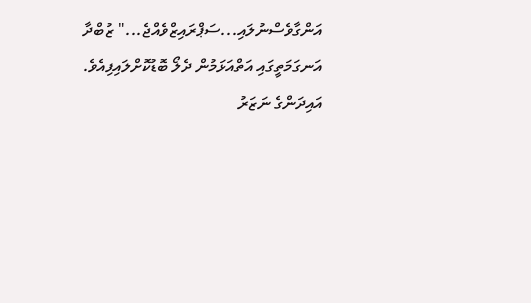އަންގާވެސްނުލައި...ސަޕްރައިޒްވެއްޖެ..." ޒުބްދާ އަނގަމަތީގައި އަތްއަޅަމުން ދެލޯ ބޮޑުކޮށްލައިފިއެވެ. އައިދަންގެ ނަޒަރު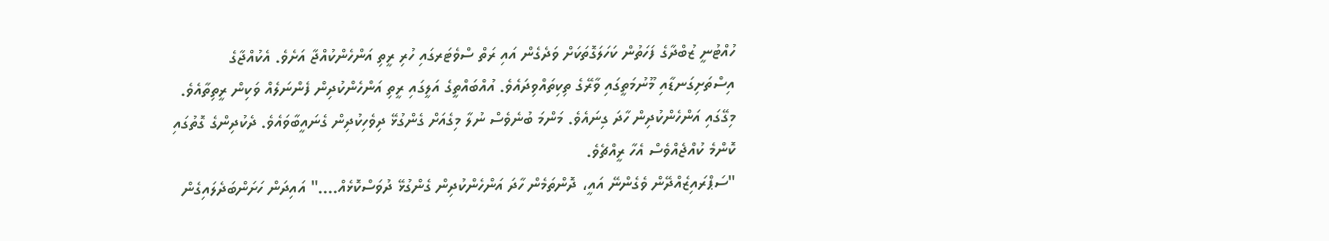ހުއްޓުނީ ޒުބްދާގެ ފަހަތުން ކަހަލަގޮތަކަށް ވަދެގެން އައި ރަތް ސްވެޓަރގައި ހުރި ރީތި އަންހެންކުއްޖާ އަށެވެ. އެކުއްޖާގެ އިސްތަށިގަނޑާއި މޫނުމަތީގައި ވާރޭގެ ތިކިތައްވިދައެވެ. އުއްބައްތީގެ އަލީގައި ރީތި އަންހެންކުދިން ފެންނަލެއް ވަކިން ރީތިތާއެވެ. މިގޭގައި އަންހެންކުދިން ހާދަ ގިނައެވެ. މަންމަ ބުނެވެސް ނުލާ މިގެއަށް ގެންގުޅޭ ދިވެހިކުދިން ގެނައީބާވައެވެ. ދެކުދިންގެ ގޮތުގައި ކޮންމެ ކުއްޖެއްވެސް އެހާ ރީއްޗެވެ.
"ސަޕްރައިޒެއްދޭން ވެގެންނޭ އައީ، ދޮންތަމެން ހާދަ އަންހެންކުދިން ގެންގުޅޭ ދުވަސްކޮޅެއް...." އައިދަން ހަށަންބަދެލައިގެން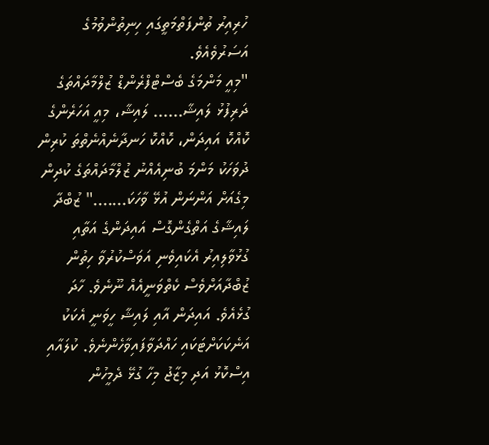ހުރިއިރު ތުންފަތްމަތީގައި ހިނިތުންވުމުގެ އަސަރުވެއެވެ.
"މިއީ މަންމަގެ ބެސްޓްފްރެންޑް ޒުލްމާދައްތަގެ ދަރިފުޅު ލައިޝާ...... ލައިޝާ، މިއީ އަހަރެންގެ ކޮއްކޮ އައިދަން، ކޮއްކޮ ހަނދާނެއްނެތްތަ ކުރިން ދުވަހަކު މަންމަ ބުނިއެއްނު ޒުލްމާދައްތަގެ ކުދިން މިގެއަށް އަންނަން އުޅޭ ވާހަކަ......." ޒުބްދާ ލައިޝާގެ އަތްގެންގޮސް އައިދަންގެ އަތާއި ގުޅުވާލިއިރު އެކައިވެނި އަވަސްކުރުވާ ހިތުން ޒުބްދާއަށްވެސް ކެތްވަނީއެއް ނޫނެވެ. ހާދަ ގުޅެއެވެ. އައިދަން އާއި ލައިޝާ ހީވަނީ އެކަކު އަނެކަކަށްޓަކައި ހައްދަވާފައިވާހެންނެވެ. ކުލައާއި އިސްކޮޅު އަދި މިޒާޖު މިހާ ގުޅޭ ދެމީހުން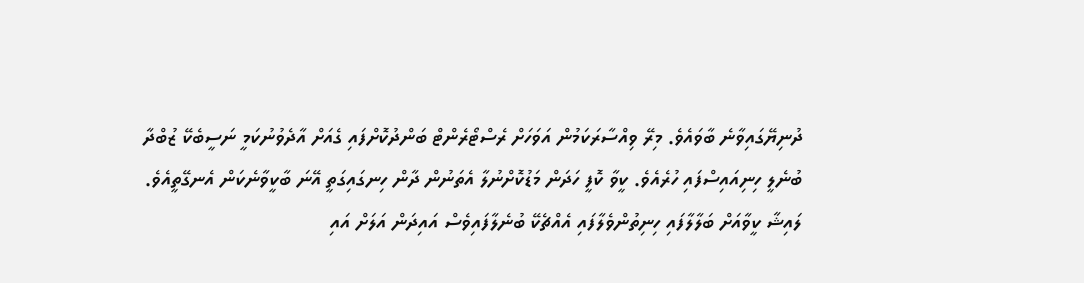ދުނިޔޭގައިވާނެ ބާވައެވެ. މިރޭ ވިއްސާރަކަމުން އަވަހަށް ރެސްޓޯރެންޓް ބަންދުކޮށްފައި ގެއަށް އާދެވުނުކަމީ ނަސީބެކޭ ޒުބްދާ ބުނެލީ ހިނިއައިސްފައި ހުރެއެވެ. ކީވާ ކޮފީ ހަދަން މަޑުކޮށްނުލާ އެތަނުން ދާން ހިނގައިގަތީ އޭނަ ބާކީވާނެކަން އެނގޭތީއެވެ.
ލައިޝާ ކީވާއަށް ބަލާލާފައި ހިނިތުންވެލާފައި އެއްޗެކޭ ބުނެލާފައިވެސް އައިދަން އަލަށް އައި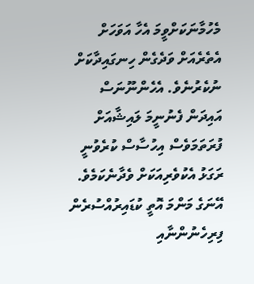މެހުމާނަކަށްވީމަ އެހާ އަވަހަށް އެތެރެއަށް ވަދެގެން ހިނގައިދާކަށް ނުކެރުނެވެ. އެހެންނޫނަސް އައިދަން ފެނުނީމަ ލައިޝާއަށް ފުރަތަމަވެސް އިހުސާސް ކުރެވުނީ ރަގަޅު އެކުވެރިއަކަށް ވެދާނެކަމެވެ. އޭނަގެ މަންމަ އޮތީ ކުޑައިރުއްސުރެން ފިރިހެނުންނާއި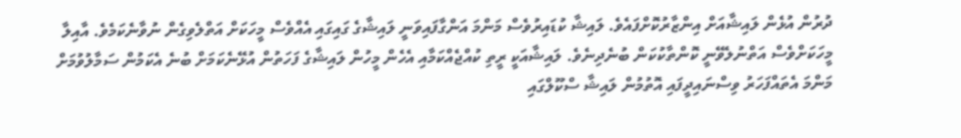ދުރުން އުޅެން ލައިޝާއަށް އިންޒާރުކޮށްފައެވެ. ލައިޝާ ކުޑައިރުވެސް މަންމަ އަންގާފައިވަނީ ލައިޝާގެ ގައިގައި އެއްވެސް މީހަކަށް އަތްލެވިގެން ނުވާނެކަމެވެ. އާއިލާ މީހަކަށްވެސް އަތްނުލެވޭނީ ކޮންތާކުކަން ބުނެދިނެވެ. ލައިޝާއަކީ ރީތި ކުއްޖެއްކަމާއި އެހެން މީހުން ލައިޝާގެ ފަހަތުން އުޅޭނެކަމަށް ބުނެ އެކަމުން ސަމާލުވުމަށް މަންމަ އެތައްފަހަރު ވިސްނައިދީފައި އޮތުމުން ލައިޝާ ސްކޫލްގައި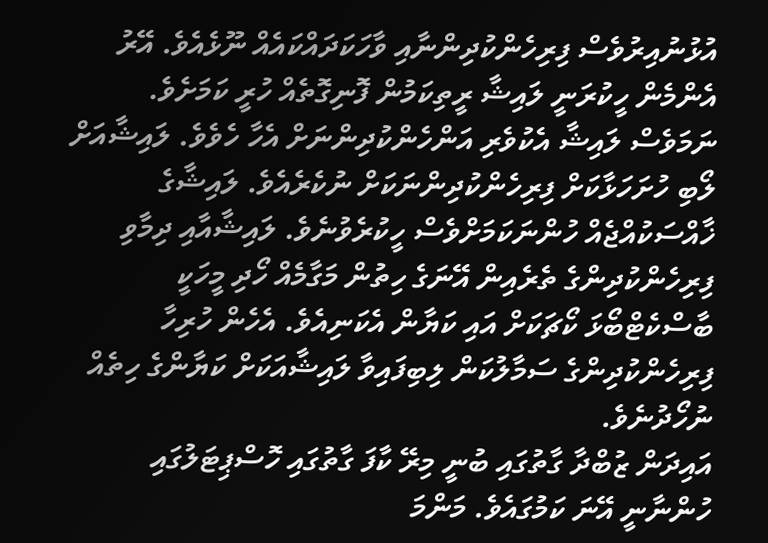އުޅުނުއިރުވެސް ފިރިހެންކުދިންނާއި ވާހަކަދައްކައެއް ނޫޅެއެވެ. އޭރު އެންމެން ހީކުރަނީ ލައިޝާ ރީތިކަމުން ފޮނިގޮތެއް ހުރީ ކަމަށެވެ. ނަމަވެސް ލައިޝާ އެކުވެރި އަންހެންކުދިންނަށް އެހާ ހެވެވެ. ލައިޝާއަށް ލޯބި ހުށަހަޅާކަށް ފިރިހެންކުދިންނަކަށް ނުކެރެއެވެ. ލައިޝާގެ ޚާއްސަކުއްޖެއް ހުންނަކަމަށްވެސް ހީކުރެވުނެވެ. ލައިޝާއާއި ދިމާވި ފިރިހެންކުދިންގެ ތެރެއިން އޭނަގެ ހިތުން މަގާމެއް ހޯދި މީހަކީ ބާސްކެޓްބޯޅަ ކޯޗަކަށް އައި ކަޔާން އެކަނިއެވެ. އެހެން ހުރިހާ ފިރިހެންކުދިންގެ ސަމާލުކަން ލިބިފައިވާ ލައިޝާއަކަށް ކަޔާންގެ ހިތެއް ނުހޯދުނެވެ.
އައިދަން ޒުބްދާ ގާތުގައި ބުނީ މިރޭ ކާފަ ގާތުގައި ހޮސްޕިޓަލުގައި ހުންނާނީ އޭނަ ކަމުގައެވެ. މަންމަ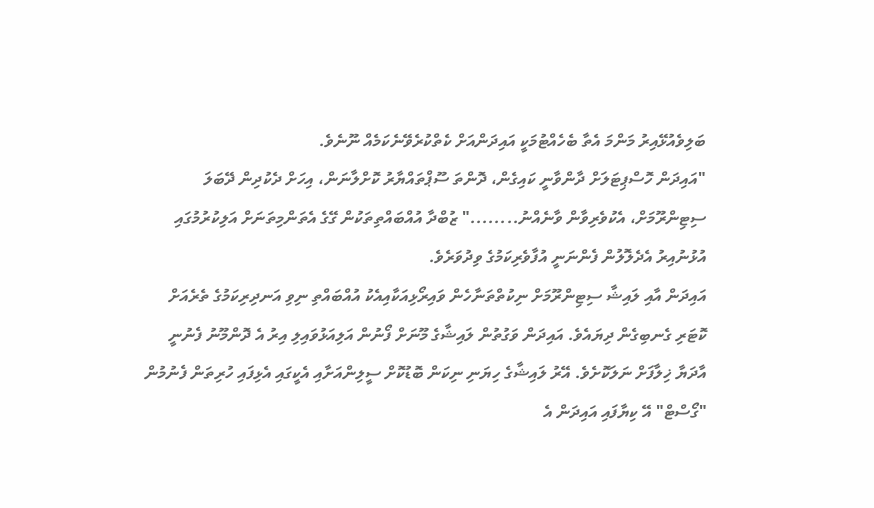ބަލިވެއުޅޭއިރު މަންމަ އެތާ ބެހެއްޓުމަކީ އައިދަންއަށް ކެތްކުރެވޭނެކަމެއް ނޫނެވެ.
"އައިދަން ހޮސްޕިޓަލަށް ދާންވާނީ ކައިގެން، ދޮންތަ ސޫޕްތައްޔާރު ކޮށްލާނަން، އިހަށް ދެކުދިން ދޭބަލަ ސިޓިންރޫމަށް، އެކުވެރިވާން ވާނެއްނު........" ޒުބްދާ އުއްބައްތިތަކުން ގޭގެ އެތަންމިތަނަށް އަލިކުރުމުގައި އުޅުނުއިރު އެދެލޮލުން ފެންނަނީ އުފާވެރިކަމުގެ ވިދުވަރެވެ.
އައިދަން އާއި ލައިޝާ ސިޓިންރޫމަށް ނިކުތްތަނާހެން ވައިރޯޅިއަކާއިއެކު އުއްބައްތި ނިވި އަނދިރިކަމުގެ ތެރެއަށް ކޮޓަރި ގެނބިގެން ދިޔައެވެ. އައިދަން ވަގުތުން ލައިޝާގެ މޫނަށް ފޯނުން އަލިއަޅުވައިލި އިރު އެ ދޮންމޫނު ފެނުނީ އާދަޔާ ޚިލާފަށް ނަލަކޮށެވެ. އޭރު ލައިޝާގެ ހިޔަނި ނިކަން ބޮޑުކޮށް ސީލިންއަށާއި އެކީގައި އެޅިފައި ހުރިތަން ފެނުމުން "ގޯސްޓް" އޭ ކިޔާފައި އައިދަން އެ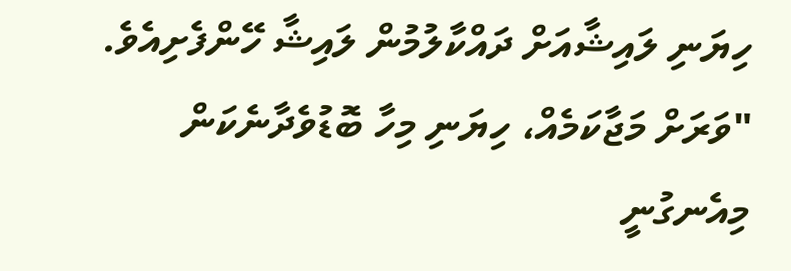ހިޔަނި ލައިޝާއަށް ދައްކާލުމުން ލައިޝާ ހޭންފެށިއެވެ.
"ވަރަށް މަޖާކަމެއް، ހިޔަނި މިހާ ބޮޑުވެދާނެކަން މިއެނގުނީ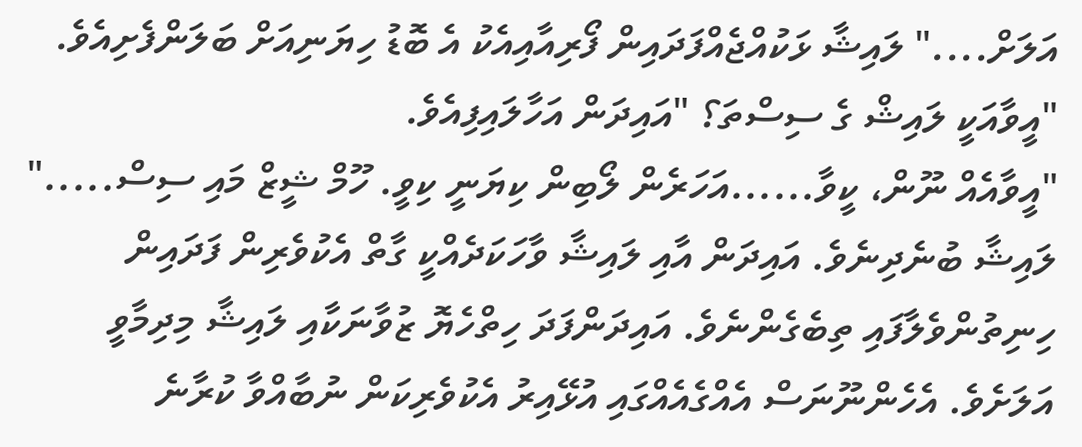އަލަށް...." ލައިޝާ ޅަކުއްޖެއްފަދައިން ފޯރިއާއިއެކު އެ ބޮޑު ހިޔަނިއަށް ބަލަންފެށިއެވެ.
"އީވާއަކީ ލައިޝް ގެ ސިސްތަ؟ "އައިދަން އަހާލައިފިއެވެ.
"އީވާއެއް ނޫން، ކީވާ......އަހަރެން ލޯބިން ކިޔަނީ ކިވީ. ހޫމް ޝީޒް މައި ސިސް....." ލައިޝާ ބުނެދިނެވެ. އައިދަން އާއި ލައިޝާ ވާހަކަދެއްކީ ގާތް އެކުވެރިން ފަދައިން ހިނިތުންވެލާފައި ތިބެގެންނެވެ. އައިދަންފަދަ ހިތްހެޔޮ ޒުވާނަކާއި ލައިޝާ މިދިމާވީ އަލަށެވެ. އެހެންނޫނަސް އެއްގެއެއްގައި އުޅޭއިރު އެކުވެރިކަން ނުބާއްވާ ކުރާނެ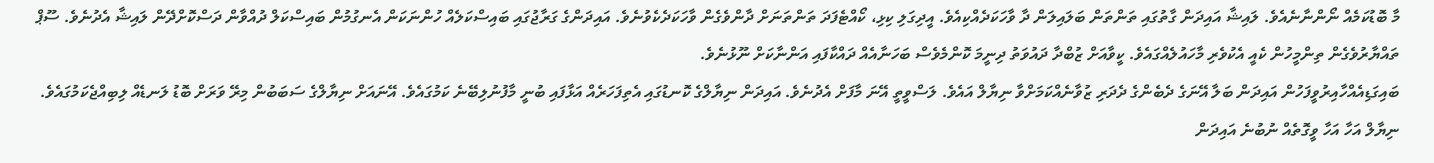މާ ބޮޑުކަމެއް ނޯންނާނެއެވެ. ލައިޝާ އައިދަން ގާތުގައި ތަންތަން ބަލައިލަން ދާ ވާހަކަދެއްކިއެވެ. އީދިގަލި ކިޅި، ކޯއްޓެފަދަ ތަންތަނަށް ދާންވެގެން ވާހަކަދެކެވުނެވެ. އައިދަންގެ ގަރާޖުގައި ބައިސްކަލެއް ހުންނަކަން އެނގުމުން ބައިސްކަލް ދުއްވާން ދަސްކޮށްދޭން ލައިޝާ އެދުނެވެ. ސޫޕް ތައްޔާރުވެގެން ތިންމީހުން ކެއީ އެކުވެރި މާހައުލެއްގައެވެ. ކީވާއަށް ޒުބްދާ ދައުވަތު ދިނީމަ ކޮންމެވެސް ބަހަނާއެއް ދައްކާފައި އަންނާކަށް ނޫޅުނެވެ.
ބައިގަޑިއެއްހާއިރުވީފަހުން އައިދަން ބަލާ އޭނަގެ ދެބެންގެ ދެދަރި ޒުވާނެއްކަމަށްވާ ނިޔާލް އައެވެ. ލަސްވީތީ އޭނަ މާފަށް އެދުނެވެ. އައިދަން ނިޔާލްގެ ކޮނޑުގައި އެތިފަހަރެއް އަޅާފައި ބުނީ މާފުނުލިބޭނެ ކަމުގައެވެ. އޭނައަށް ނިޔާލްގެ ސަބަބުން މިރޭ ވަރަށް ބޮޑު ލަނޑެއް ލިބިއްޖެކަމުގައެވެ. ނިޔާލް އަހާ އަހާ ވީގޮތެއް ނުބުނެ އައިދަން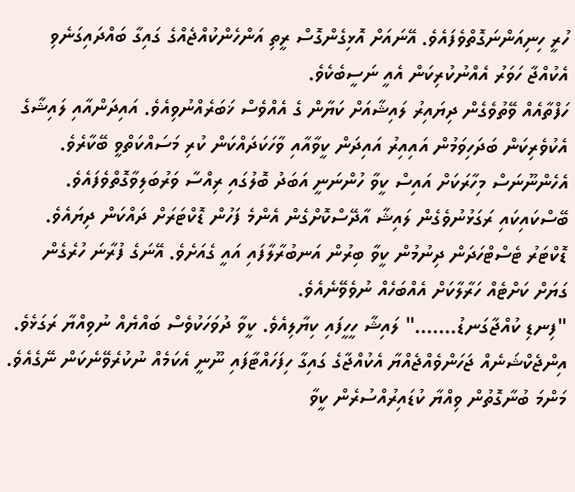ހުރީ ހިނިއަންނަގޮތްވެފައެވެ. އޭނައަށް އޮޅިގެންގޮސް ރީތި އަންހެންކުއްޖެއްގެ ގައިގާ ބައްދައިގަނެވި އެކުއްޖާ ހަވަރު އެއްނުކުރިކަން އެއީ ނަސީބެކެވެ.
ހަފްތާއެއް ވޭތުވެގެން ދިޔައިރު ލައިޝާއަށް ކަޔާން ގެ އެއްވެސް ޚަބަރެއްނުވިއެވެ. އައިދަންއާއި ލައިޝާގެ އެކުވެރިކަން ބަދަހިވަމުން އައިއިރު އައިދަން ކީވާއާއި ވާހަކަދައްކަން ކުރި މަސައްކަތްވީ ބޭކާރެވެ. އެހެންނޫނަސް މިހާރަކަށް އައިސް ކީވާ ހުންނަނީ އަބަދު ބޮލުގައި ރިއްސާ ވަރުބަލިވާގޮތްވެފައެވެ. ބޭސްކައިކައި ރަގަޅުނުވެގެން ލައިޝާ އާދޭސްކޮށްގެން އެންމެ ފަހުން ޑޮކްޓަރަށް ދައްކަން ދިޔައެވެ. ޑޮކްޓަރު ޓެސްޓްހަދަން ދިނުމުން ކީވާ ބިރުން އަނބުރާލާފައި އައީ ގެއަށެވެ. އޭނަގެ ފުރާނަ ހުރެގެން ގަޔަށް ކަށްޓެއް ހަރާލާކަށް އެއްބަހެއް ނުވެވޭނެއެވެ.
"ފިނޑި ކުއްޖާގަނޑު......." ލައިޝާ ހީހީފައި ކިޔާލިއެވެ. ކީވާ ދުވަހަކުވެސް ބައްޔެއް ނުވިއްޔާ ރަގަޅެވެ. އިންޖެކްޝަނެއް ޖަހަންވެއްޖެއްޔާ އެކުއްޖާގެ ގައިގާ ހިފަހައްޓާފައި ނޫނީ އެކަމެއް ނުކުރެވޭނެކަން ނޭގެއެވެ. މަންމަ ބުނާގޮތުން ވިއްޔާ ކުޑައިރުއްސުރެން ކީވާ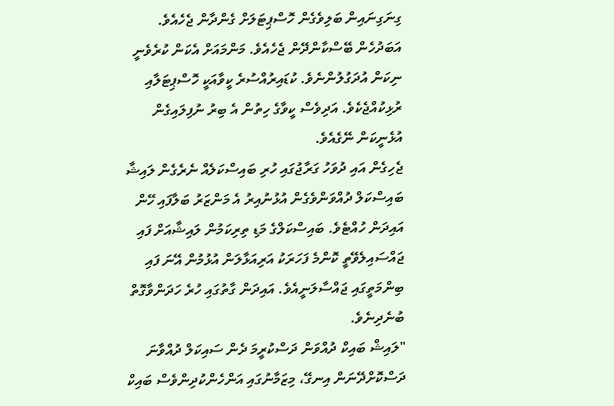ގިނަގިނައިން ބަލިވެގެން ހޮސްޕިޓަލަށް ގެންދާން ޖެހެއެވެ. އަބަދުހެން ބޭސްކާންދޭން ޖެހެއެވެ. މަންމައަށް އެކަން ކުރެވެނީ ނިކަން އުދަގުލުންނެވެ. ކުޑައިރުއްސުރެ ކީވާއަކީ ހޮސްޕިޓަލާއި ރުޅިކުއްޖެކެވެ. އަދިވެސް ކީވާގެ ހިތުން އެ ބިރު ނުފިލައިގެން އުޅެނީކަން ނޭގެއެވެ.
ޖެހިގެން އައި ދުވަހު ގަރާޖުގައި ހުރި ބައިސްކަލެއް ނެރެގެން ލައިޝާ ބައިސްކަލް ދުއްވަންވެގެން އުޅުނުއިރު އެ މަންޒަރު ބަލާފައި ހޭން އައިދަން ހުއްޓެވެ. ބައިސްކަލްގެ މަޑި ތިރިކަމުން ލައިޝާއަށް ފައި ޖައްސައިލެވޭތީ ކޮންމެ ފަހަރަކު އަރިއަޅާލަން އުޅުމުން އޭނަ ފައި ބިންމަތީގައި ޖައްސާލަނީއެވެ. އައިދަން ގާތުގައި ހުރެ ހަދަންވާގޮތް ބުނެދިނެވެ.
"ލައިޝް ބައިކް ދުއްވަން ދަސްކުރީމަ ދެން ސައިކަލް ދުއްވާނަ ދަސްކޮށްދޭނަން އިނގޭ، މިޒަމާނުގައި އަންހެންކުދިންވެސް ބައިކް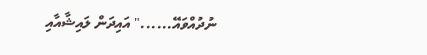ނުދުއްވައޭ......" އައިދަން ލައިޝާއާއި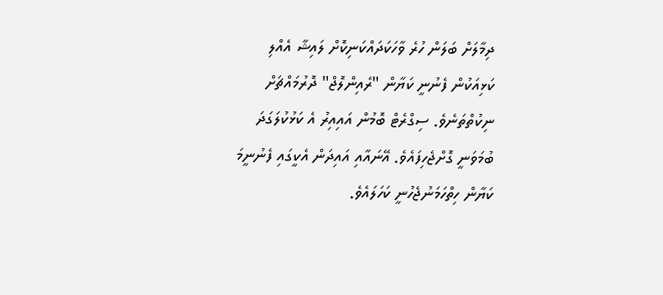ދިމާލަށް ބަލަން ހުރެ ވާހަކަދައްކަނިކޮށް ލައިޝާ އެއްލި ކަޅިއަކުން ފެނުނީ ކަޔާން "ރެއިންލޮޖް" ދޮރުމައްޗަށް ނިކުތްތަނެވެ. ސިގްރެޓް ބޮމުން އައިއިރު އެ ކަޅުކުލަގަދަ ބުމަވަނީ ގޮށްޖެހިފައެވެ. އޭނައާއި އައިދަން އެކީގައި ފެނުނީމަ ކަޔާން ހިތްހަމަނުޖެހުނީ ކަހަލައެވެ.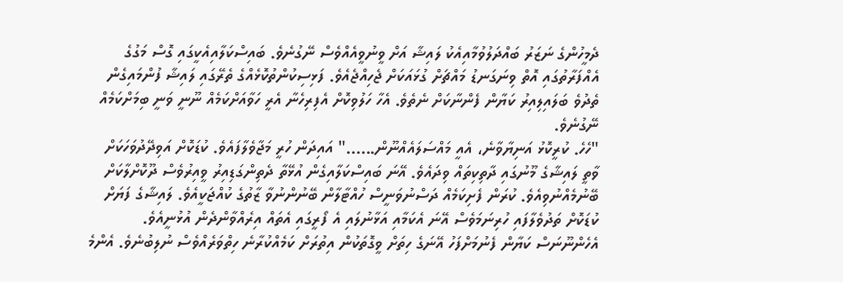ދެމީހުންގެ ނަޒަރު ބައްދަލުވުމާއިއެކު ލައިޝާ އަށް ވީނުވީއެއްވެސް ނޭގުނެވެ. ބައިސްކަލާއިއެކީގައި ގޮސް މަގުގެ އެއްފަރާތުގައި އޮތް ވިނަގަނޑު މައްޗަށް ގުޅައަކަށް ޖެހިއްޖެއެވެ. ފަޅިސިކުންތުކޮޅެއްގެ ތެރޭގައި ލައިޝާ ފުންމައިގެން ތެދުވެ ބަލައިލިއިރު ކަޔާން ފެންނާކަށް ނެތެވެ. އެހާ ހަލުވިކޮށް އެފިރިހެނާ އެރީ ހަވާއަށްކަމެއް ނޫނީ ވަނީ ބިމަށްކަމެއް ނޭގުނެވެ.
"ހެހެ. ކުރީކޮޅު އަނިޔާވާނެ، އެއީ މައްސަލައެއްނޫން......" އައިދަން ހުރީ މަޖާވެލާފައެވެ. ކުޑަކޮށް އަވިދޭދުވަހަކަށް ވާތީ ލައިޝާގެ މޫނުގައި ދާތިކިތައް ވިދައެވެ. އޭނަ ބައިސްކަލާއިގެން އުޅޭތާ ދެތިންގަޑިއިރު ވީއިރުވެސް ދޫކޮށްލާކަށް ބޭނުމެއްނުވިއެވެ. ކުރަން ފެށިކަމެއް ދަސްނުވަނީސް ހުއްޓާލާން ބޭނުންނުވާ ޒާތުގެ ކުއްޖަކީއެވެ. ލައިޝާގެ ފަޔަށް ކުޑަކޮށް ތަދުވެލާފައި ހުރިނަމަވެސް އޭނަ އެކަމާއި އަޅާނުލައި އެ ފޯރީގައި އެތައް އިރެއްވާންދެން އުޅުނީއެވެ. އެހެންނޫނަސް ކަޔާން ފެނުމަށްފަހު އޭނަގެ ހިތަށް ވީގޮތަކުން އިތުރަށް ކަމެއްކުރާނެ ހިތްވަރެއްވެސް ނުލިބުނެވެ. އެންމެ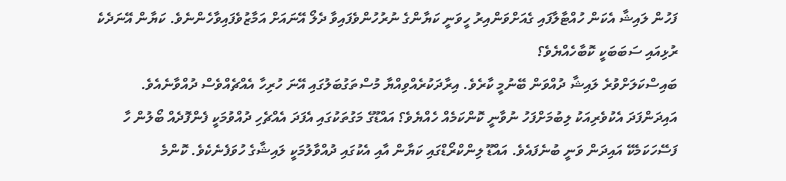ފަހުން ލައިޝާ އެކަން ހުއްޓާލާފައި ގެއަށްވަންއިރު ހީވަނީ ކަޔާންގެ ނުރުހުންވެފައިވާ ދެލޯ އޭނައަށް އަމާޒުވެފައިވާހެންނެވެ. ކަޔާން އޭނަދެކެ ރުޅިއައި ސަބަބަކީ ކޮބާހެއްޔެވެ؟
ބައިސްކަލަށްވުރެ ލައިޝާ ދުއްވަން ބޭނުމީ ކާރެވެ. އިރާދަކުރެއްވިއްޔާ މުސްތަގުބަލުގައި އޭނަ ހުރިހާ އެއްޗެއްވެސް ދުއްވާނެއެވެ. އައިދަންފަދަ އެކުވެރިއަކު ލިބުމަށްފަހު ނުވާނީ ކޮންކަމެއް ހެއްޔެވެ؟ އައްޑޫގެ މަގުތަކުގައި އެފަދަ އެއްޗެހި ދުއްވުމަކީ ފެންފޮދެއް ބޯލުން ހާ ފަސޭހަކަމެކޭ އައިދަން ވަނީ ބުނެފައެވެ. އައްޑޫ ލިންކްރޯޑްގައި ކަޔާން އާއި އެކުގައި ދުއްވާލުމަކީ ލައިޝާގެ ހުވަފެނެކެވެ. ކޮންމެ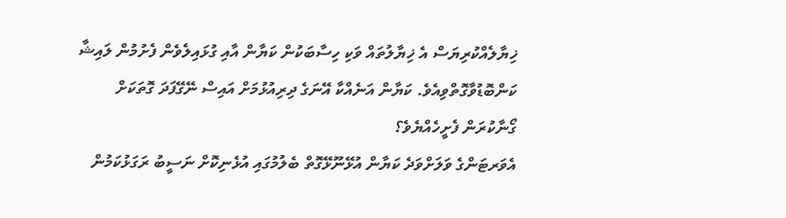ޚިޔާލެއްކުރިޔަސް އެ ޚިޔާލުތައް ވަކި ހިސާބަކުން ކަޔާން އާއި ގުޅައިލެވެން ފެށުމުން ލައިޝާ ކަންބޮޑުވާގޮތްވިއެވެ. ކަޔާން އަނެއްކާ އޭނަގެ ދިރިއުޅުމަށް އައިސް ނޭގޭފަދަ ގޮތަކަށް ގޯނާކުރަން ފެށީހެއްޔެވެ؟
އެވަރޓަންގެ ވަލަށްވަދެ ކަޔާން އުޅޭނޫޅޭގޮތް ބެލުމުގައި އުޅެނިކޮށް ނަސީބު ރަގަޅުކަމުން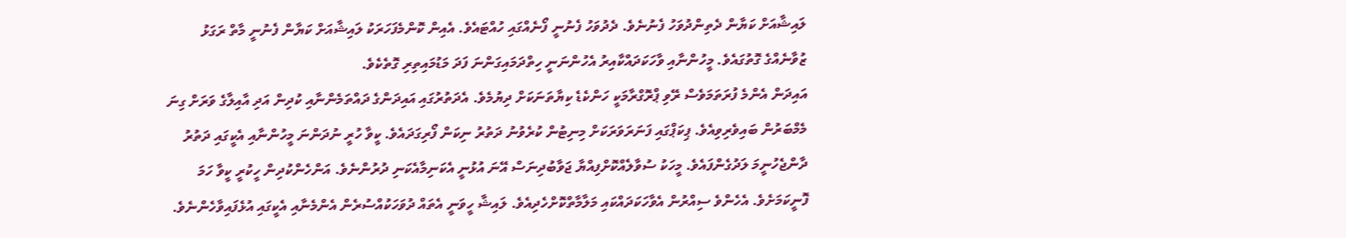ލައިޝާއަށް ކަޔާން ދެތިންދުވަހު ފެނުނެވެ. ދެދުވަހު ފެނުނީ ފޯނެއްގައި ހުއްޓައެވެ. އެއިން ކޮންމެފަހަރަކު ލައިޝާއަށް ކަޔާން ފެނުނީ މާތް ރަގަޅު ޒުވާނެއްގެ ގޮތުގައެވެ. މީހުންނާއި ވާހަކަދައްކާއިރު އެހުންނަނީ ހިތްދަމައިގަންނަ ފަދަ މަޑުމައިތިރި ގޮތެކެވެ.
އައިދަން އެންމެ ފުރަތަމަވެސް ރޭވި ޕްރޮގްރާމަކީ ހަންކެޑެ ކިޔާތަނަކަށް ދިޔުމެވެ. އެދަތުރުގައި އައިދަންގެ ދައްތަމެންނާއި ކުދިން އަދި އާއިލާގެ ވަރަށް ގިނަ މެމްބަރުން ބައިވެރިވިއެވެ. ޕިކަޕްގައި ފަނަރަވަރަކަށް މިނިޓުން ކުރެވުނު ދަތުރު ނިކަން ފޯރިގަދައެވެ. ކީވާ ހުރީ ނުދަންނަ މީހުންނާއި އެކީގައި ދަތުރު ދާންޖެހުނީމަ ލަދުގެންފައެވެ. މީހަކު ސުވާލެއްކޮށްފިއްޔާ ޖަވާބުދިނަސް އޭނަ އުޅުނީ އެކަނިމާއެކަނި ދުރުންނެވެ. އަންހެންކުދިން ހީކުރީ ކީވާ ހަމަ ފޮނީކަމަށެވެ. އެހެންވެ ސިއްރުން އެވާހަކަދައްކައި މަލާމާތްކޮށްހެދިއެވެ. ލައިޝާ ހީވަނީ އެތައް ދުވަހަކުއްސުރެން އެންމެނާއި އެކީގައި އުޅެފައިވާހެންނެވެ.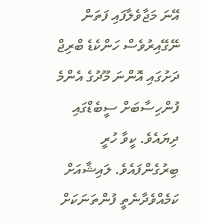އޭނަ މަޖާވެލާފައި ފަތަން ނޭގޭއިރުވެސް ހަންކެޑެ ބްރިޖް ދަށުގައި އޮންނަ މޫދުގެ އެންމެ ފުންހިސާބަށް ސީބެޑްގައި ދިޔައެވެ. ކީވާ ހުރީ ބިރުގެންފައެވެ. ލައިޝާއަށް ކަމެއްވެދާނެތީ ފުންތަނަކަށް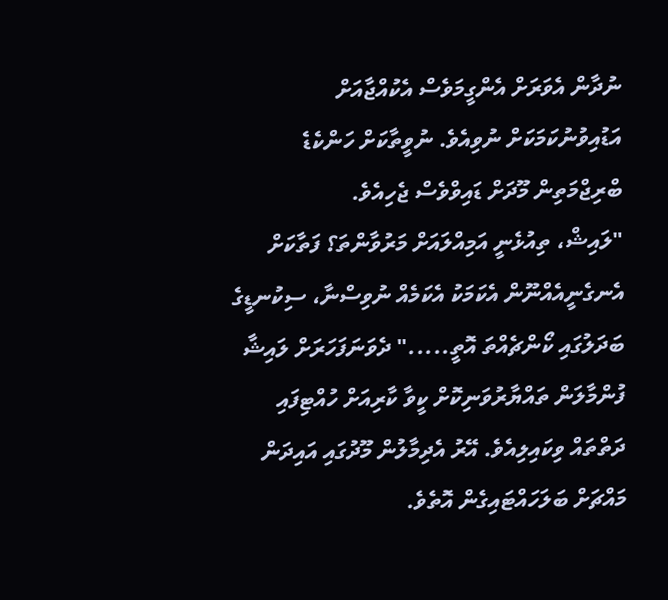ނުދާން އެވަރަށް އެންގީމަވެސް އެކުއްޖާއަށް އަޑުއިވުނުކަމަކަށް ނުވިއެވެ. ނުވީތާކަށް ހަންކެޑެ ބްރިޖްމަތިން މޫދަށް ޑައިވްވެސް ޖެހިއެވެ.
"ލައިޝް، ތިއުޅެނީ އަމިއްލައަށް މަރުވާންތަ؟ ފަތާކަށް އެނގެނީއެއްނޫން އެކަމަކު އެކަމެއް ނުވިސްނާ، ސިކުނޑީގެ ބަދަލުގައި ކޯންޗެއްތަ އޮތީ....." ދެވަނަފަހަރަށް ލައިޝާ ފުންމާލަން ތައްޔާރުވަނިކޮށް ކީވާ ކާރިއަށް ހުއްޓިފައި ދަތްތައް ވިކައިލިއެވެ. އޭރު އެދިމާލުން މޫދުގައި އައިދަން މައްޗަށް ބަލަހައްޓައިގެން އޮތެވެ.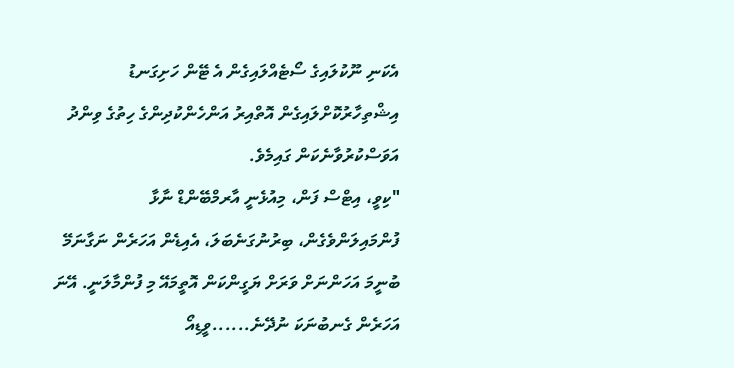އެކަނި ނޫކުލައިގެ ސޯޓެއްލައިގެން އެ ޓޭން ހަށިގަނޑު އިޝްތިހާރުކޮށްލައިގެން އޮތްއިރު އަންހެންކުދިންގެ ހިތުގެ ވިންދު އަވަސްކުރުވާނެކަން ގައިމެވެ.
"ކިވީ، އިޓްސް ފަން، މިއުޅެނީ އާރމްބޭންޑް ނާޅާ ފުންމައިލަންވެގެން، ބިރުނުގަނެބަލަ، އެއިޑެން އަހަރެން ނަގާނަމޭ ބުނީމަ އަހަންނަށް ވަރަށް ޔަގީންކަން އޮތީމައޭ މި ފުންމާލަނީ. އޭނަ އަހަރެން ގެނބުނަކަ ނުދޭނެ......ވީޑިއޯ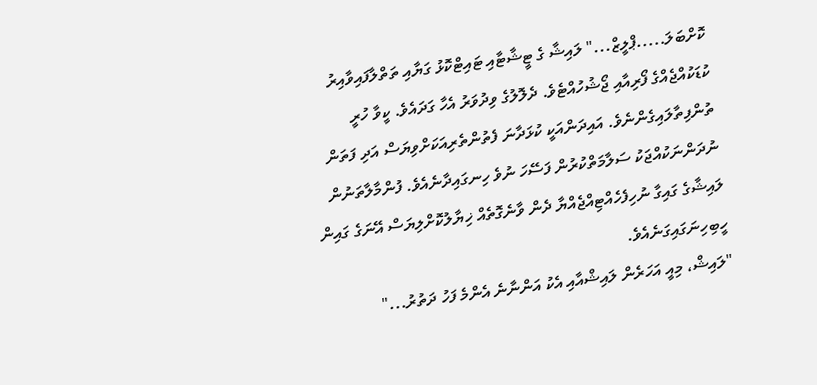ކޮށްބަލަ.....ޕްލީޒް..." ލައިޝާ ގެ ޓީޝާޓާއި ޓައިޓްކޮޅު ގަޔާއި ތަތްލާފައިވާއިރު ކުޑަކުއްޖެއްގެ ފޯރިއާއި ޖޯޝުހުއްޓެވެ. ދެލޮލުގެ ވިދުވަރު އެހާ ގަދައެވެ. ކީވާ ހުރީ ތުންފިތާލައިގެންނެވެ. އައިދަންއަކީ ކުޅަދާނަ ފެތުންތެރިއަކަށްވިޔަސް އަދި ފަތަން ނުދަންނަކުއްޖަކު ސަލާމަތްކުރުން ފަސޭހަ ނުވެ ހިނގައިދާނެއެވެ. ފުންމާލާތަނުން ލައިޝާގެ ގައިގާ ނުހިފެހެއްޓިއްޖެއްޔާ ދެން ވާނެގޮތެއް ޚިޔާލުކޮށްލިޔަސް އޭނަގެ ގައިން ހީބިހިނަގައިގަނެއެވެ.
"ލައިޝް، މިއީ އަހަރެން ލައިޝްއާއި އެކު އަންނާނެ އެންމެ ފަހު ދަތުރު..."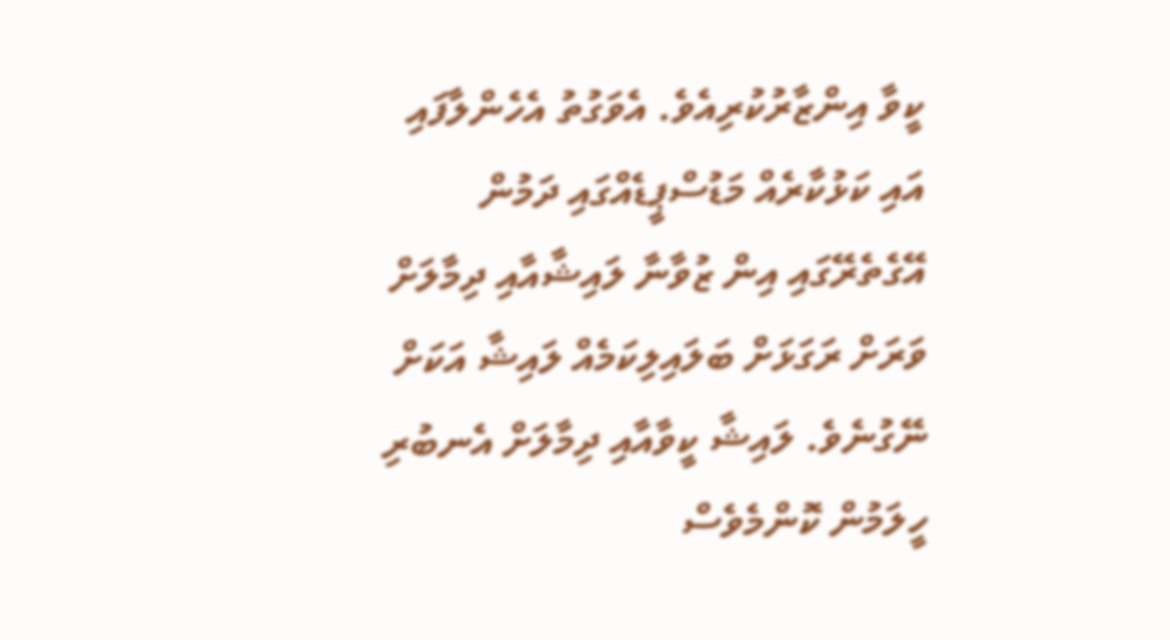ކީވާ އިންޒާރުކުރިއެވެ. އެވަގުތު އެހެންލާފައި އައި ކަޅުކާރެއް މަޑުސްޕީޑެއްގައި ދަމުން އޭގެތެރޭގައި އިން ޒުވާނާ ލައިޝާއާއި ދިމާލަށް ވަރަށް ރަގަޅަށް ބަލައިލިކަމެއް ލައިޝާ އަކަށް ނޭގުނެވެ. ލައިޝާ ކީވާއާއި ދިމާލަށް އެނބުރި ހީލަމުން ކޮންމެވެސް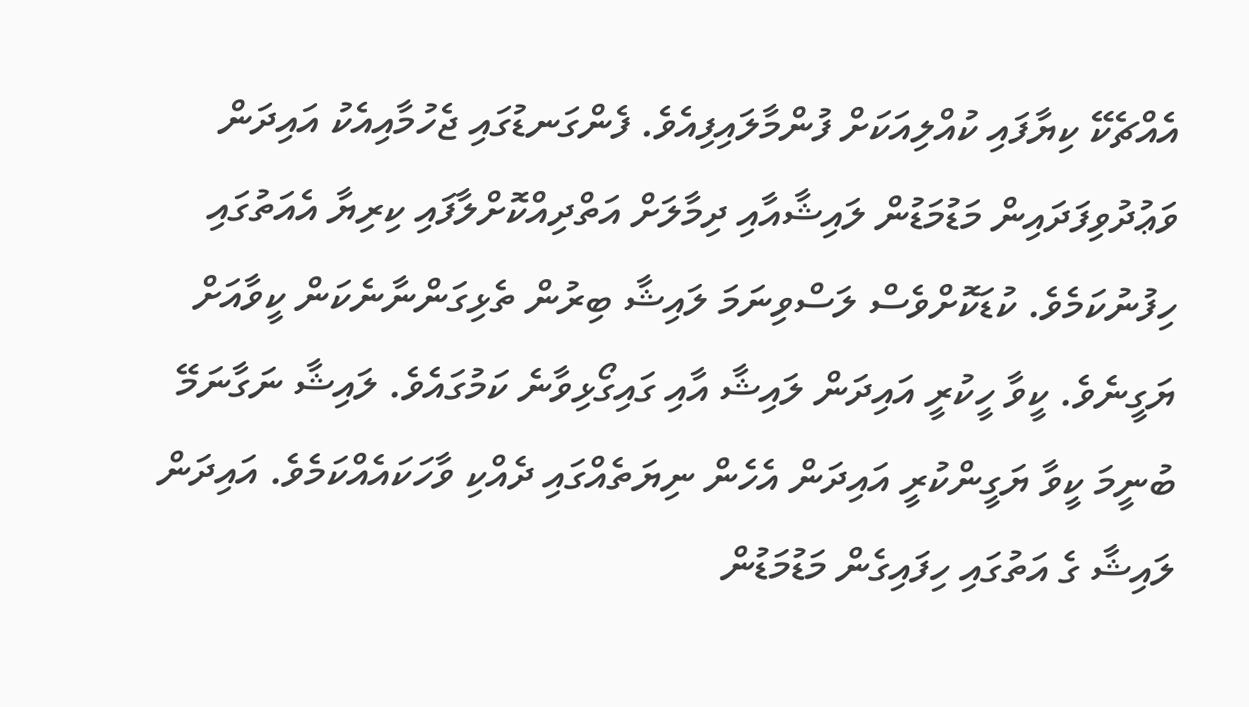އެއްޗެކޭ ކިޔާފައި ކުއްލިއަކަށް ފުންމާލައިފިއެވެ. ފެންގަނޑުގައި ޖެހުމާއިއެކު އައިދަން ވަޢުދުވިފަދައިން މަޑުމަޑުން ލައިޝާއާއި ދިމާލަށް އަތްދިއްކޮށްލާފައި ކިރިޔާ އެއަތުގައި ހިފުނުކަމެވެ. ކުޑަކޮށްވެސް ލަސްވިނަމަ ލައިޝާ ބިރުން ތެޅިގަންނާނެކަން ކީވާއަށް ޔަގީނެވެ. ކީވާ ހީކުރީ އައިދަން ލައިޝާ އާއި ގައިގޯޅިވާނެ ކަމުގައެވެ. ލައިޝާ ނަގާނަމޭ ބުނީމަ ކީވާ ޔަގީންކުރީ އައިދަން އެހެން ނިޔަތެއްގައި ދެއްކި ވާހަކައެއްކަމެވެ. އައިދަން ލައިޝާ ގެ އަތުގައި ހިފައިގެން މަޑުމަޑުން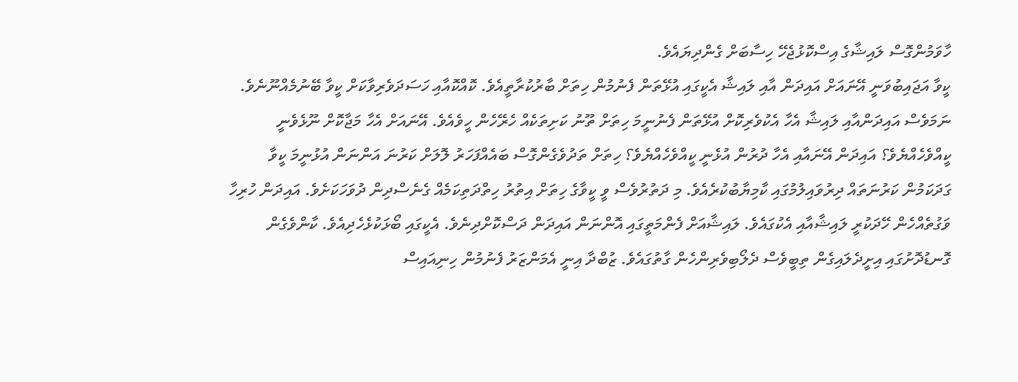ހާވަމުންގޮސް ލައިޝާގެ އިސްކޮޅުޖެހޭ ހިސާބަށް ގެންދިޔައެވެ.
ކީވާ އަޖައިބުވަނީ އޭނައަށް އައިދަން އާއި ލައިޝާ އެކީގައި އުޅޭތަން ފެނުމުން ހިތަށް ބާރުކުރާތީއެވެ. ކޮއްކޮއާއި ހަސަދަވެރިވާކަށް ކީވާ ބޭނުމެއްނޫނެވެ. ނަމަވެސް އައިދަންއާއި ލައިޝާ އެހާ އެކުވެރިކޮށް އުޅޭތަން ފެނުނީމަ ހިތަށް ތޫނު ކަށިތަކެއް ހެރޭހެން ހީވެއެވެ. އޭނައަށް އެހާ މަޖާކޮށް ނޫޅެވެނީ ކީއްވެހެއްޔެވެ؟ އައިދަން އޭނައާއި އެހާ ދުރުން އުޅެނީ ކީއްވެހެއްޔެވެ؟ ހިތަށް ތަދުވެގެންގޮސް ބައެއްފަހަރު ލޮލަށް ކަރުނަ އަންނަން އުޅުނީމަ ކީވާ ގަދަކަމުން ކަރުނަތައް ދިރުވައިލުމުގައި ކާމިޔާބުކުރެއެވެ. މި ދަތުރުވެސް ވީ ކީވާގެ ހިތަށް އިތުރު ހިތްދަތިކަމެއް ގެނެސްދިން ދުވަހަކަށެވެ. އައިދަން ހުރިހާ ވަގުތެއްހެން ހޭދަކުރީ ލައިޝާއާއި އެކުގައެވެ. ލައިޝާއަށް ފެންމަތީގައި އޮންނަން އައިދަން ދަސްކޮށްދިނެވެ. އެކީގައި ބޯޅަކުޅެހެދިއެވެ. ކާންވެގެން ގޮނޑުދޮށުގައި އިށީދެލައިގެން ތިބީވެސް ދެލޯބިވެރިންހެން ގާތުގައެވެ. ޒުބްދާ އިނީ އެމަންޒަރު ފެނުމުން ހިނިއައިސް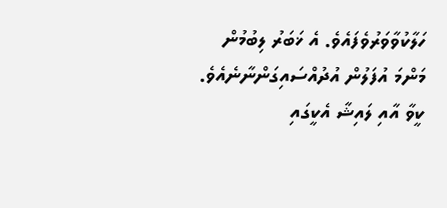ހަލާކުވާވަރުވެފައެވެ. އެ ޚަބަރު ލިބުމުން މަންމަ އުފަލުން އުދުއްސައިގަންނާނެއެވެ.
ކީވާ އާއި ލައިޝާ އެކީގައި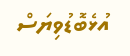އުޅެބޮޑުވިޔަސް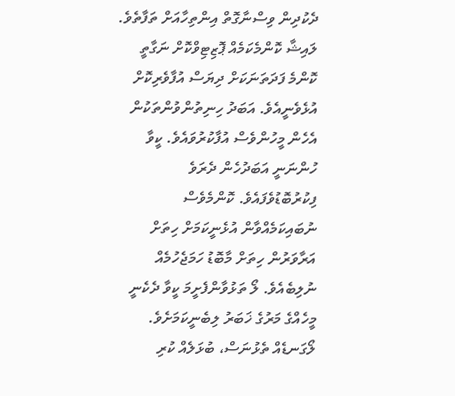ދެކުދިން ވިސްނާގޮތް އިންތިހާއަށް ތަފާތެވެ. ލައިޝާ ކޮންމެކަމެއް ޕޮޒިޓިވްކޮށް ނަގާތީ ކޮންމެ ފަދަތަނަކަށް ދިޔަސް އުފާވެރިކޮށް އުޅެވެނީއެވެ. އަބަދު ހިނިތުންވުންތަކުން އެހެން މީހުންވެސް އުފާކުރުވައެވެ. ކީވާ ހުންނަނީ އަބަދުހެން ދެރަވެ ފިކުރުބޮޑުވެފައެވެ. ކޮންމެވެސް ނުބައިކަމެއްވާން އުޅެނީކަމަށް ހިތަށް އަރާވަރުން ހިތަށް މާބޮޑު ހަމަޖެހުމެއް ނުލިބެއެވެ. ލޯ ތަޅުވާންފެށީމަ ކީވާ ދެކެނީ މީހެއްގެ މަރުގެ ޚަބަރު ލިބެނީކަމަށެވެ. ލޯގަނޑެއް ތެޅުނަސް، ބުޅަލެއް ކުރި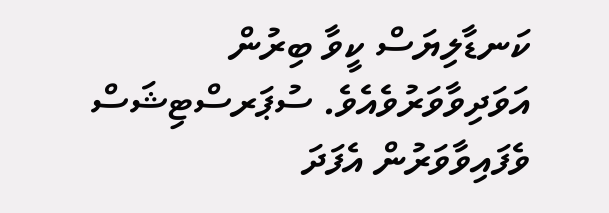ކަނޑާލިޔަސް ކީވާ ބިރުން އަވަދިވާވަރުވެއެވެ. ސުޕަރސްޓިޝަސް ވެފައިވާވަރުން އެފަދަ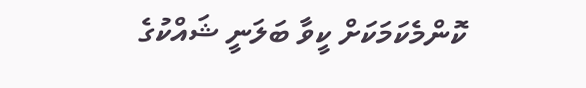ކޮންމެކަމަކަށް ކީވާ ބަލަނީ ޝައްކުގެ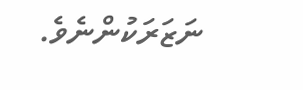ނަޒަރަކުންނެވެ.